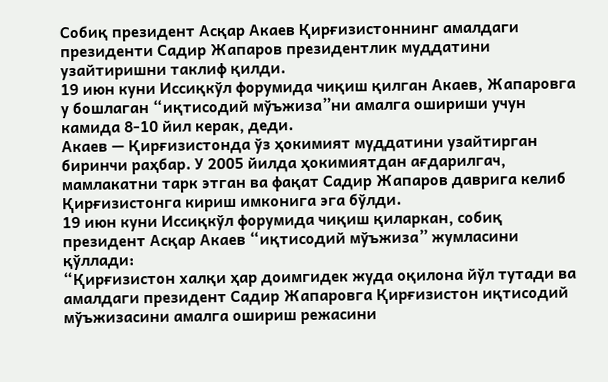Собиқ президент Асқар Акаев Қирғизистоннинг амалдаги президенти Садир Жапаров президентлик муддатини узайтиришни таклиф қилди.
19 июн куни Иссиқкўл форумида чиқиш қилган Акаев, Жапаровга у бошлаган “иқтисодий мўъжиза”ни амалга ошириши учун камида 8-10 йил керак, деди.
Акаев — Қирғизистонда ўз ҳокимият муддатини узайтирган биринчи раҳбар. У 2005 йилда ҳокимиятдан ағдарилгач, мамлакатни тарк этган ва фақат Садир Жапаров даврига келиб Қирғизистонга кириш имконига эга бўлди.
19 июн куни Иссиқкўл форумида чиқиш қиларкан, собиқ президент Асқар Акаев “иқтисодий мўъжиза” жумласини қўллади:
“Қирғизистон халқи ҳар доимгидек жуда оқилона йўл тутади ва амалдаги президент Садир Жапаровга Қирғизистон иқтисодий мўъжизасини амалга ошириш режасини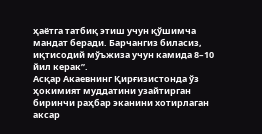ҳаётга татбиқ этиш учун қўшимча мандат беради. Барчангиз биласиз, иқтисодий мўъжиза учун камида 8–10 йил керак”.
Асқар Акаевнинг Қирғизистонда ўз ҳокимият муддатини узайтирган биринчи раҳбар эканини хотирлаган аксар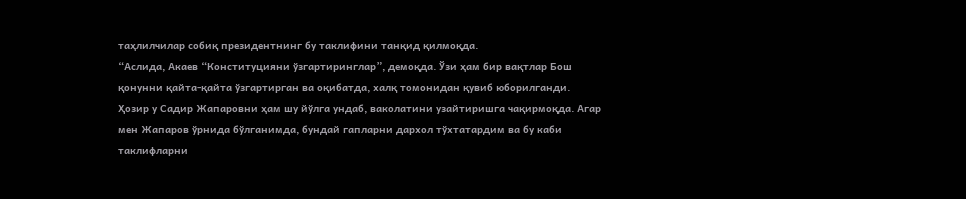таҳлилчилар собиқ президентнинг бу таклифини танқид қилмоқда.
“Аслида, Акаев “Конституцияни ўзгартиринглар”, демоқда. Ўзи ҳам бир вақтлар Бош қонунни қайта-қайта ўзгартирган ва оқибатда, халқ томонидан қувиб юборилганди. Ҳозир у Садир Жапаровни ҳам шу йўлга ундаб, ваколатини узайтиришга чақирмоқда. Агар мен Жапаров ўрнида бўлганимда, бундай гапларни дархол тўхтатардим ва бу каби таклифларни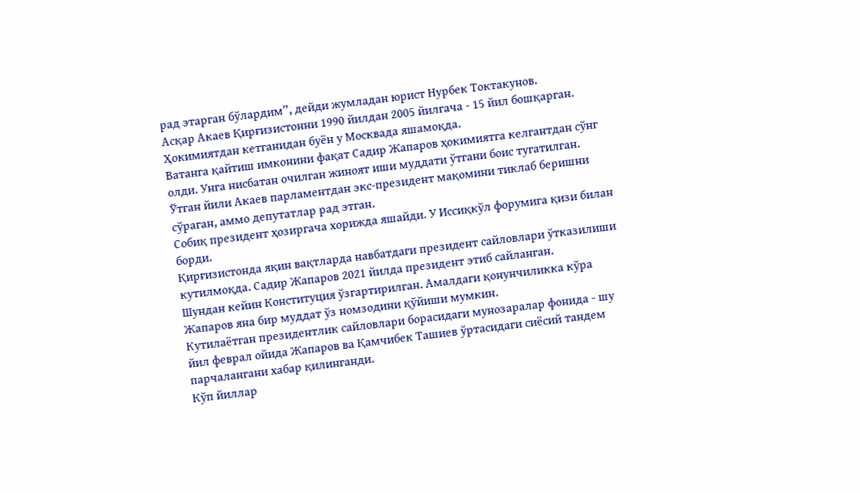рад этарган бўлардим”, дейди жумладан юрист Нурбек Токтакунов.
Асқар Акаев Қирғизистонни 1990 йилдан 2005 йилгача - 15 йил бошқарган. Ҳокимиятдан кетганидан буён у Москвада яшамоқда.
Ватанга қайтиш имконини фақат Садир Жапаров ҳокимиятга келгантдан сўнг олди. Унга нисбатан очилган жиноят иши муддати ўтгани боис тугатилган.
Ўтган йили Акаев парламентдан экс-президент мақомини тиклаб беришни сўраган, аммо депутатлар рад этган.
Собиқ президент ҳозиргача хорижда яшайди. У Иссиқкўл форумига қизи билан борди.
Қирғизистонда яқин вақтларда навбатдаги президент сайловлари ўтказилиши кутилмоқда. Садир Жапаров 2021 йилда президент этиб сайланган.
Шундан кейин Конституция ўзгартирилган. Амалдаги қонунчиликка кўра Жапаров яна бир муддат ўз номзодини қўйиши мумкин.
Кутилаётган президентлик сайловлари борасидаги мунозаралар фонида - шу йил феврал ойида Жапаров ва Қамчибек Ташиев ўртасидаги сиёсий тандем парчалангани хабар қилинганди.
Кўп йиллар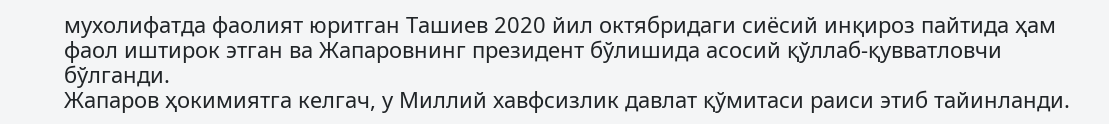мухолифатда фаолият юритган Ташиев 2020 йил октябридаги сиёсий инқироз пайтида ҳам фаол иштирок этган ва Жапаровнинг президент бўлишида асосий қўллаб-қувватловчи бўлганди.
Жапаров ҳокимиятга келгач, у Миллий хавфсизлик давлат қўмитаси раиси этиб тайинланди.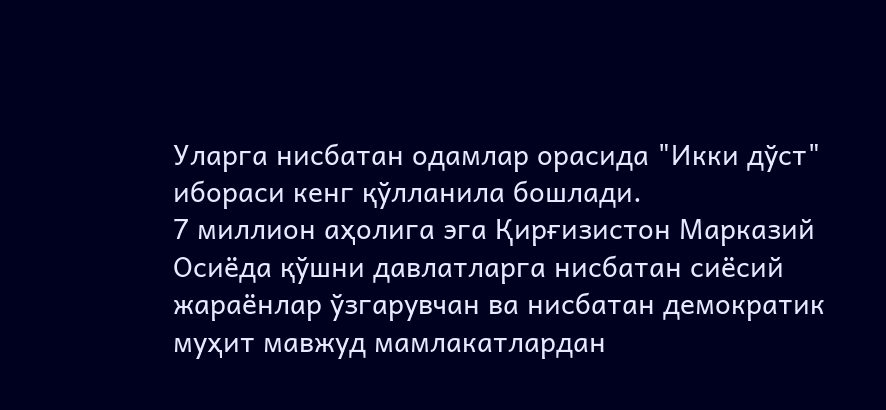Уларга нисбатан одамлар орасида "Икки дўст" ибораси кенг қўлланила бошлади.
7 миллион аҳолига эга Қирғизистон Марказий Осиёда қўшни давлатларга нисбатан сиёсий жараёнлар ўзгарувчан ва нисбатан демократик муҳит мавжуд мамлакатлардан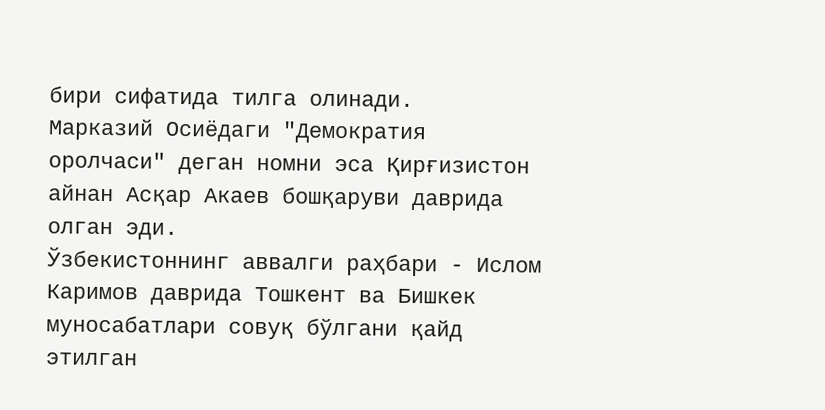бири сифатида тилга олинади.
Марказий Осиёдаги "Демократия оролчаси" деган номни эса Қирғизистон айнан Асқар Акаев бошқаруви даврида олган эди.
Ўзбекистоннинг аввалги раҳбари - Ислом Каримов даврида Тошкент ва Бишкек муносабатлари совуқ бўлгани қайд этилган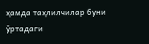ҳамда таҳлилчилар буни ўртадаги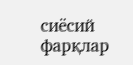сиёсий фарқлар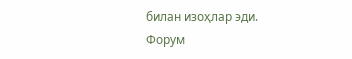билан изоҳлар эди.
Форум